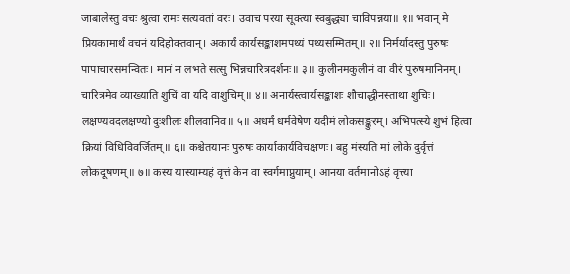जाबालेस्तु वचः श्रुत्वा रामः सत्यवतां वरः। उवाच परया सूक्त्या स्वबुद्ध्या चाविपन्नया॥ १॥ भवान् मे प्रियकामार्थं वचनं यदिहोक्तवान्। अकार्यं कार्यसङ्काशमपथ्यं पथ्यसम्मितम्॥ २॥ निर्मर्यादस्तु पुरुषः पापाचारसमन्वितः। मानं न लभते सत्सु भिन्नचारित्रदर्शनः॥ ३॥ कुलीनमकुलीनं वा वीरं पुरुषमानिनम्। चारित्रमेव व्याख्याति शुचिं वा यदि वाशुचिम्॥ ४॥ अनार्यस्त्वार्यसङ्काशः शौचाद्धीनस्ताथा शुचिः। लक्षण्यवदलक्षण्यो दुःशीलः शीलवानिव॥ ५॥ अधर्मं धर्मवेषेण यदीमं लोकसङ्कुरम्। अभिपत्स्ये शुभं हित्वा क्रियां विधिविवर्जितम्॥ ६॥ कश्चेतयानः पुरुषः कार्याकार्यविचक्षणः। बहु मंस्यति मां लोके दुर्वृत्तं लोकदूषणम्॥ ७॥ कस्य यास्याम्यहं वृत्तं केन वा स्वर्गमाप्नुयाम्। आनया वर्तमानोऽहं वृत्त्या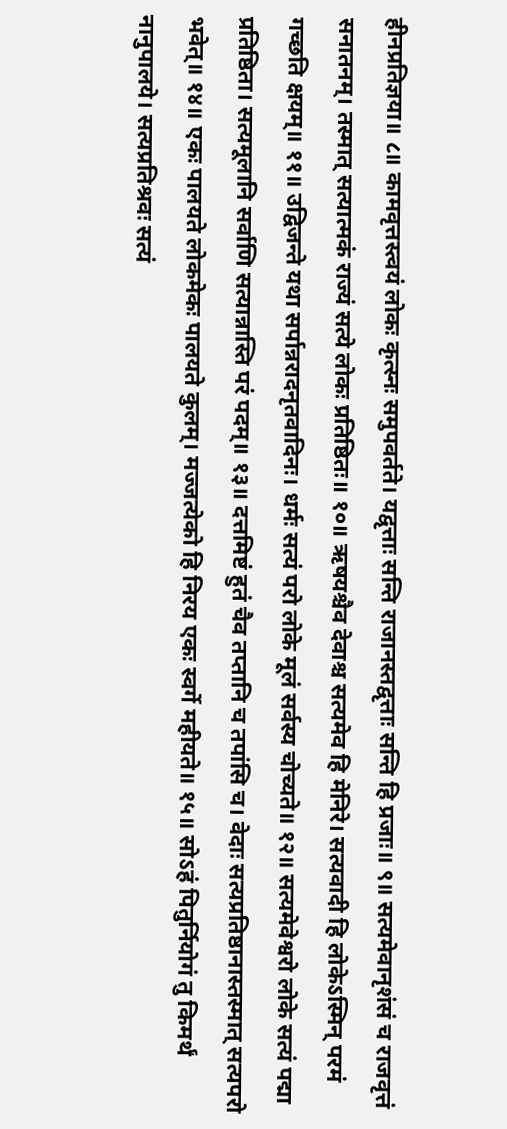हीनप्रतिज्ञया॥ ८॥ कामवृत्तस्त्वयं लोकः कृत्स्नः समुपवर्तते। यद्वृत्ताः सन्ति राजानस्तद्वृत्ताः सन्ति हि प्रजाः॥ ९॥ सत्यमेवानृशंसं च राजवृत्तं सनातनम्। तस्मात् सत्यात्मकं राज्यं सत्ये लोकः प्रतिष्ठितः॥ १०॥ ऋषयश्चैव देवाश्च सत्यमेव हि मेनिरे। सत्यवादी हि लोकेऽस्मिन् परमं गच्छति क्षयम्॥ ११॥ उद्विजन्ते यथा सर्पान्नरादनृतवादिनः। धर्मः सत्यं परो लोके मूलं सर्वस्य चोच्यते॥ १२॥ सत्यमेवेश्वरो लोके सत्यं पद्मा प्रतिष्ठिता। सत्यमूलानि सर्वाणि सत्यान्नास्ति परं पदम्॥ १३॥ दत्तमिष्टं हुतं चैव तप्तानि च तपांसि च। वेदाः सत्यप्रतिष्ठानास्तस्मात् सत्यपरो भवेत्॥ १४॥ एकः पालयते लोकमेकः पालयते कुलम्। मज्जत्येको हि निरय एकः स्वर्गे महीयते॥ १५॥ सोऽहं पितुर्नियोगं तु किमर्थं नानुपालये। सत्यप्रतिश्रवः सत्यं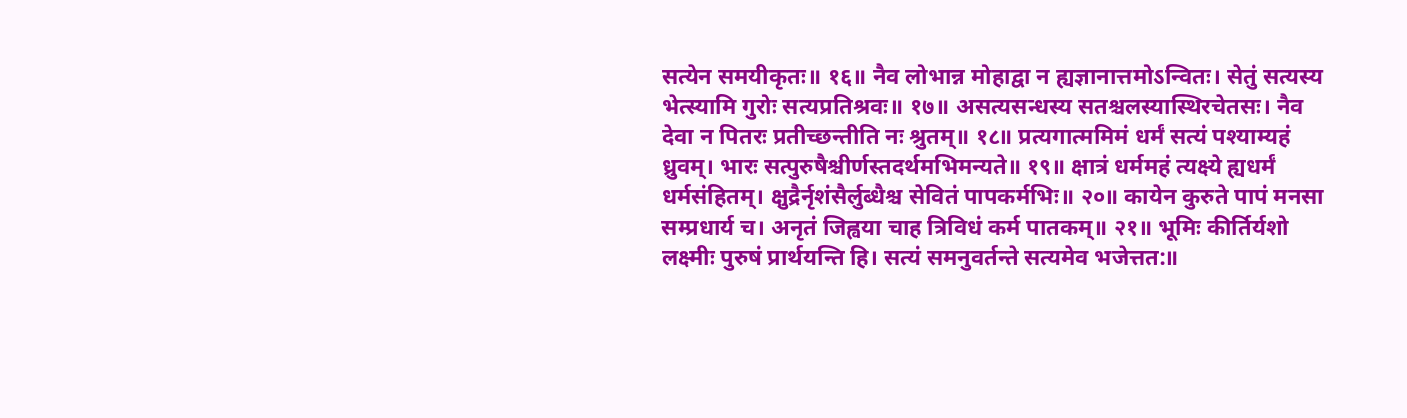सत्येन समयीकृतः॥ १६॥ नैव लोभान्न मोहाद्वा न ह्यज्ञानात्तमोऽन्वितः। सेतुं सत्यस्य भेत्स्यामि गुरोः सत्यप्रतिश्रवः॥ १७॥ असत्यसन्धस्य सतश्चलस्यास्थिरचेतसः। नैव देवा न पितरः प्रतीच्छन्तीति नः श्रुतम्॥ १८॥ प्रत्यगात्ममिमं धर्मं सत्यं पश्याम्यहं ध्रुवम्। भारः सत्पुरुषैश्चीर्णस्तदर्थमभिमन्यते॥ १९॥ क्षात्रं धर्ममहं त्यक्ष्ये ह्यधर्मं धर्मसंहितम्। क्षुद्रैर्नृशंसैर्लुब्धैश्च सेवितं पापकर्मभिः॥ २०॥ कायेन कुरुते पापं मनसा सम्प्रधार्य च। अनृतं जिह्वया चाह त्रिविधं कर्म पातकम्॥ २१॥ भूमिः कीर्तिर्यशो लक्ष्मीः पुरुषं प्रार्थयन्ति हि। सत्यं समनुवर्तन्ते सत्यमेव भजेत्तत:॥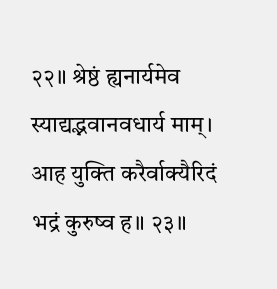२२॥ श्रेष्ठं ह्यनार्यमेव स्याद्यद्भवानवधार्य माम्। आह युक्ति करैर्वाक्यैरिदं भद्रं कुरुष्व ह॥ २३॥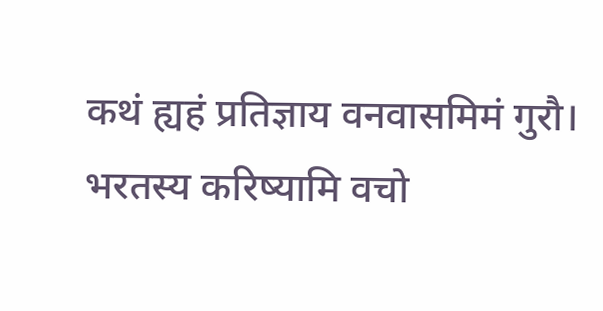कथं ह्यहं प्रतिज्ञाय वनवासमिमं गुरौ। भरतस्य करिष्यामि वचो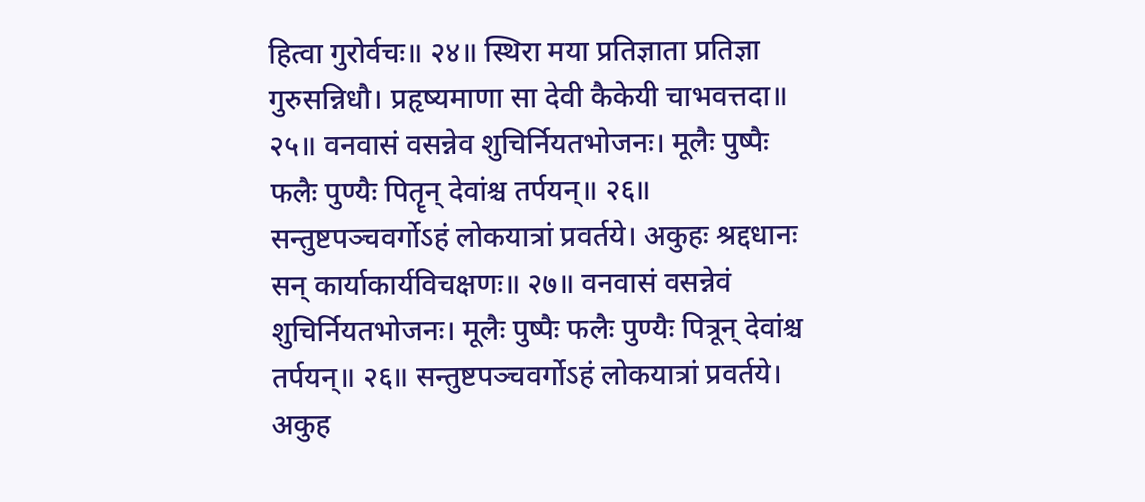हित्वा गुरोर्वचः॥ २४॥ स्थिरा मया प्रतिज्ञाता प्रतिज्ञा गुरुसन्निधौ। प्रहृष्यमाणा सा देवी कैकेयी चाभवत्तदा॥ २५॥ वनवासं वसन्नेव शुचिर्नियतभोजनः। मूलैः पुष्पैः फलैः पुण्यैः पितॄन् देवांश्च तर्पयन्॥ २६॥ सन्तुष्टपञ्चवर्गोऽहं लोकयात्रां प्रवर्तये। अकुहः श्रद्दधानः सन् कार्याकार्यविचक्षणः॥ २७॥ वनवासं वसन्नेवं शुचिर्नियतभोजनः। मूलैः पुष्पैः फलैः पुण्यैः पित्रून् देवांश्च तर्पयन्॥ २६॥ सन्तुष्टपञ्चवर्गोऽहं लोकयात्रां प्रवर्तये। अकुह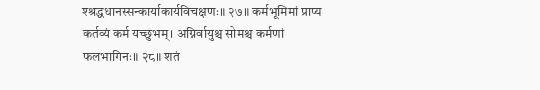श्श्रद्धधानस्सन्कार्याकार्यविचक्षणः॥ २७॥ कर्मभूमिमां प्राप्य कर्तव्यं कर्म यच्छुभम्। अग्निर्वायुश्च सोमश्च कर्मणां फलभागिनः॥ २८॥ शतं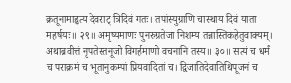क्रतूनामाहृत्य देवराट् त्रिदिवं गतः। तपांस्युग्राणि चास्थाय दिवं याता महर्षयः॥ २९॥ अमृष्यमाणः पुनरुग्रतेजा निशम्य तन्नास्तिकहेतुवाक्यम्। अथाब्रवीत्तं नृपतेस्तनूजो विगर्हमाणो वचनानि तस्य॥ ३०॥ सत्यं च धर्मं च पराक्रमं च भूतानुकम्पां प्रियवादितां च। द्विजातिदेवातिथिपूजनं च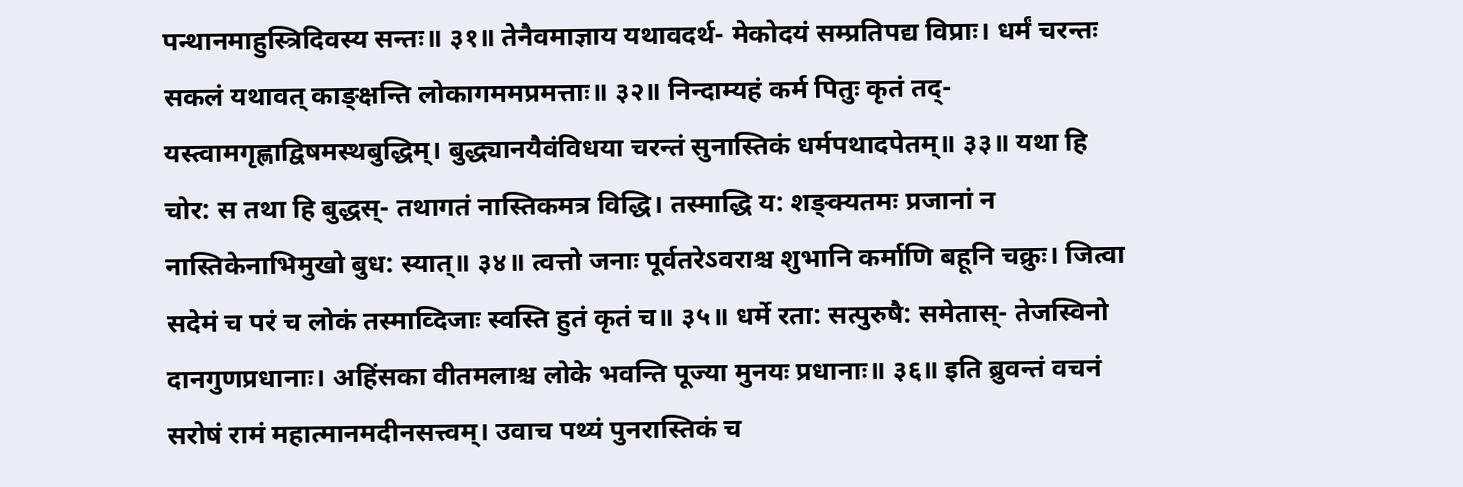पन्थानमाहुस्त्रिदिवस्य सन्तः॥ ३१॥ तेनैवमाज्ञाय यथावदर्थ- मेकोदयं सम्प्रतिपद्य विप्राः। धर्मं चरन्तः सकलं यथावत् काङ्क्षन्ति लोकागममप्रमत्ताः॥ ३२॥ निन्दाम्यहं कर्म पितुः कृतं तद्- यस्त्वामगृह्णाद्विषमस्थबुद्धिम्। बुद्ध्यानयैवंविधया चरन्तं सुनास्तिकं धर्मपथादपेतम्॥ ३३॥ यथा हि चोर: स तथा हि बुद्धस्- तथागतं नास्तिकमत्र विद्धि। तस्माद्धि य: शङ्क्यतमः प्रजानां न नास्तिकेनाभिमुखो बुध: स्यात्॥ ३४॥ त्वत्तो जनाः पूर्वतरेऽवराश्च शुभानि कर्माणि बहूनि चक्रुः। जित्वा सदेमं च परं च लोकं तस्माव्दिजाः स्वस्ति हुतं कृतं च॥ ३५॥ धर्मे रता: सत्पुरुषै: समेतास्- तेजस्विनो दानगुणप्रधानाः। अहिंसका वीतमलाश्च लोके भवन्ति पूज्या मुनयः प्रधानाः॥ ३६॥ इति ब्रुवन्तं वचनं सरोषं रामं महात्मानमदीनसत्त्वम्। उवाच पथ्यं पुनरास्तिकं च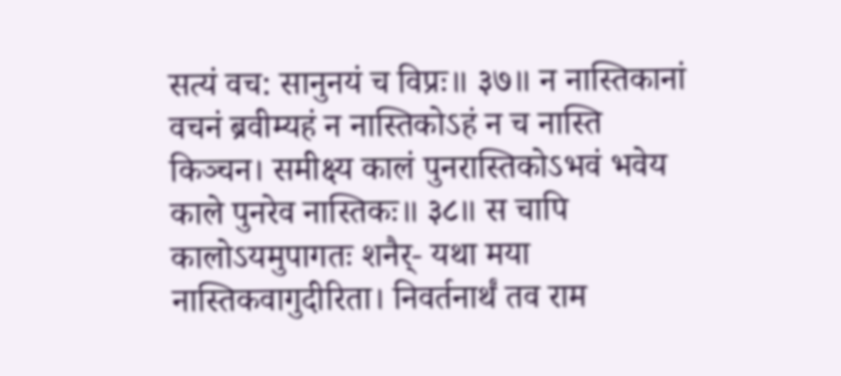सत्यं वच: सानुनयं च विप्रः॥ ३७॥ न नास्तिकानां वचनं ब्रवीम्यहं न नास्तिकोऽहं न च नास्ति किञ्चन। समीक्ष्य कालं पुनरास्तिकोऽभवं भवेय काले पुनरेव नास्तिकः॥ ३८॥ स चापि कालोऽयमुपागतः शनैर्- यथा मया नास्तिकवागुदीरिता। निवर्तनार्थं तव राम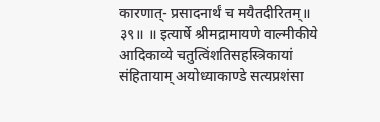कारणात्- प्रसादनार्थं च मयैतदीरितम्॥ ३९॥ ॥ इत्यार्षे श्रीमद्रामायणे वाल्मीकीये आदिकाव्ये चतुत्विंशतिसहस्त्रिकायां संहितायाम् अयोध्याकाण्डे सत्यप्रशंसा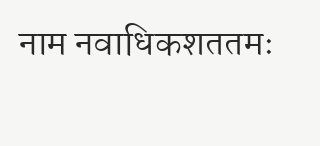नाम नवाधिकशततमः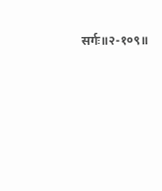सर्गः॥२-१०९॥